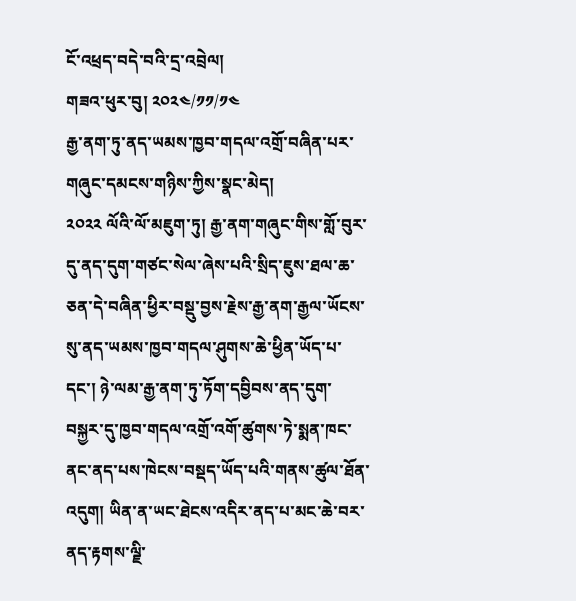ངོ་འཕྲད་བདེ་བའི་དྲ་འབྲེལ།
གཟའ་ཕུར་བུ། ༢༠༢༤/༡༡/༡༤
རྒྱ་ནག་ཏུ་ནད་ཡམས་ཁྱབ་གདལ་འགྲོ་བཞིན་པར་གཞུང་དམངས་གཉིས་ཀྱིས་སྣང་མེད།
༢༠༢༢ ལོའི་ལོ་མཇུག་ཏུ། རྒྱ་ནག་གཞུང་གིས་གློ་བུར་དུ་ནད་དུག་གཙང་སེལ་ཞེས་པའི་སྲིད་ཇུས་ཐལ་ཆ་ཅན་དེ་བཞིན་ཕྱིར་བསྡུ་བྱས་རྗེས་རྒྱ་ནག་རྒྱལ་ཡོངས་སུ་ནད་ཡམས་ཁྱབ་གདལ་ཤུགས་ཆེ་ཕྱིན་ཡོད་པ་དང་། ཉེ་ལམ་རྒྱ་ནག་ཏུ་ཏོག་དབྱིབས་ནད་དུག་བསྐྱར་དུ་ཁྱབ་གདལ་འགྲོ་འགོ་ཚུགས་ཏེ་སྨན་ཁང་ནང་ནད་པས་ཁེངས་བསྡད་ཡོད་པའི་གནས་ཚུལ་ཐོན་འདུག། ཡིན་ན་ཡང་ཐེངས་འདིར་ནད་པ་མང་ཆེ་བར་ནད་རྟགས་ལྗི་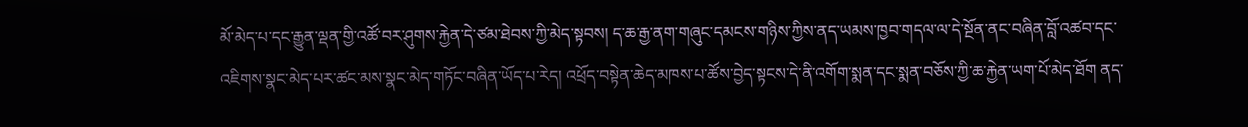མོ་མེད་པ་དང་རྒྱུན་ལྡན་གྱི་འཚོ་བར་ཤུགས་རྐྱེན་དེ་ཙམ་ཐེབས་ཀྱི་མེད་སྟབས། ད་ཆ་རྒྱ་ནག་གཞུང་དམངས་གཉིས་ཀྱིས་ནད་ཡམས་ཁྱབ་གདལ་ལ་དེ་སྔོན་ནང་བཞིན་བློ་འཚབ་དང་འཇིགས་སྣང་མེད་པར་ཚང་མས་སྣང་མེད་གཏོང་བཞིན་ཡོད་པ་རེད། འཕྲོད་བསྟེན་ཆེད་མཁས་པ་ཚོས་བྱེད་སྟངས་དེ་ནི་འགོག་སྨན་དང་སྨན་བཅོས་ཀྱི་ཆ་རྐྱེན་ཡག་པོ་མེད་ཐོག ནད་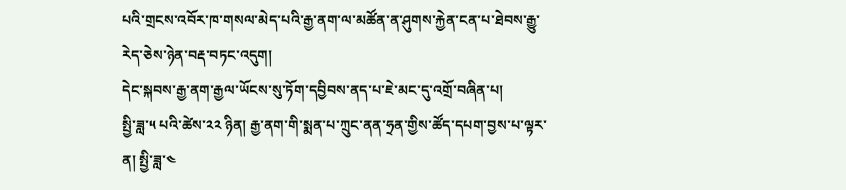པའི་གྲངས་འབོར་ཁ་གསལ་མེད་པའི་རྒྱ་ནག་ལ་མཚོན་ན་ཤུགས་རྐྱེན་ངན་པ་ཐེབས་རྒྱུ་རེད་ཅེས་ཉེན་བརྡ་བཏང་འདུག།
དེང་སྐབས་རྒྱ་ནག་རྒྱལ་ཡོངས་སུ་ཏོག་དབྱིབས་ནད་པ་ཇེ་མང་དུ་འགྲོ་བཞིན་པ།
སྤྱི་ཟླ་༥ པའི་ཚེས་༢༢ ཉིན། རྒྱ་ནག་གི་སྨན་པ་ཀྲུང་ནན་ཧྲན་གྱིས་ཚོད་དཔག་བྱས་པ་ལྟར་ན། སྤྱི་ཟླ་༤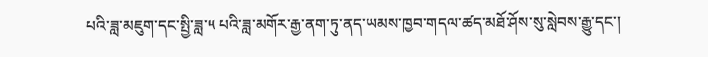པའི་ཟླ་མཇུག་དང་སྤྱི་ཟླ་༥ པའི་ཟླ་མགོར་རྒྱ་ནག་ཏུ་ནད་ཡམས་ཁྱབ་གདལ་ཚད་མཐོ་ཤོས་སུ་སླེབས་རྒྱུ་དང་།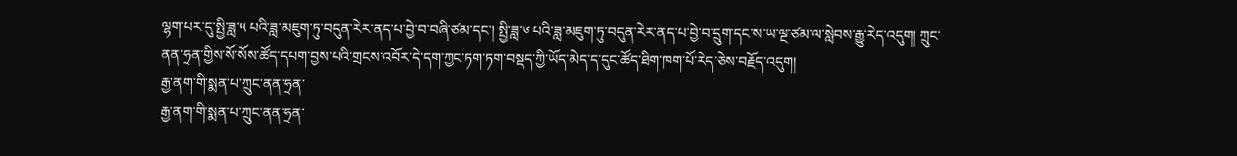ལྷག་པར་དུ་སྤྱི་ཟླ་༥ པའི་ཟླ་མཇུག་ཏུ་བདུན་རེར་ནད་པ་བྱེ་བ་བཞི་ཙམ་དང་། སྤྱི་ཟླ་༦ པའི་ཟླ་མཇུག་ཏུ་བདུན་རེར་ནད་པ་བྱེ་བ་དྲུག་དང་ས་ཡ་ལྔ་ཙམ་ལ་སླེབས་རྒྱུ་རེད་འདུག། ཀྲུང་ནན་ཧྲན་གྱིས་སོ་སོས་ཚོད་དཔག་བྱས་པའི་གྲངས་འབོར་དེ་དག་ཀྱང་ཏག་ཏག་བསྡད་ཀྱི་ཡོད་མེད་ད་དུང་ཚོད་ཐིག་ཁག་པོ་རེད་ཅེས་བརྗོད་འདུག།
རྒྱ་ནག་གི་སྨན་པ་ཀྲུང་ནན་ཧྲན་
རྒྱ་ནག་གི་སྨན་པ་ཀྲུང་ནན་ཧྲན་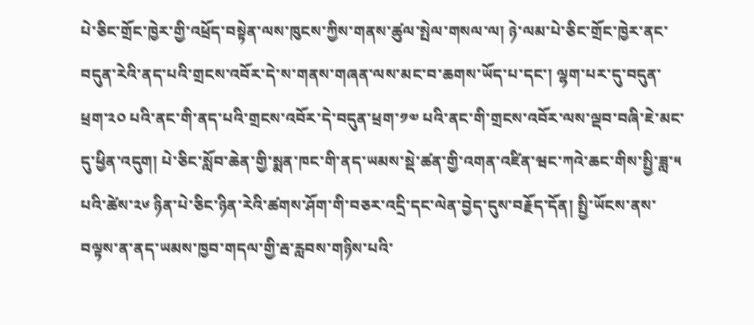པེ་ཅིང་གྲོང་ཁྱེར་གྱི་འཕྲོད་བསྟེན་ལས་ཁུངས་ཀྱིས་གནས་ཚུལ་སྤེལ་གསལ་ལ། ཉེ་ལམ་པེ་ཅིང་གྲོང་ཁྱེར་ནང་བདུན་རེའི་ནད་པའི་གྲངས་འབོར་དེ་ས་གནས་གཞན་ལས་མང་བ་ཆགས་ཡོད་པ་དང་། ལྷག་པར་དུ་བདུན་ཕྲག་༢༠ པའི་ནང་གི་ནད་པའི་གྲངས་འབོར་དེ་བདུན་ཕྲག་༡༧ པའི་ནང་གི་གྲངས་འབོར་ལས་ལྡབ་བཞི་ཇེ་མང་དུ་ཕྱིན་འདུག། པེ་ཅིང་སློབ་ཆེན་གྱི་སྨན་ཁང་གི་ནད་ཡམས་སྡེ་ཚན་གྱི་འགན་འཛིན་ཝང་ཀའེ་ཆང་གིས་སྤྱི་ཟླ་༥ པའི་ཚེས་༢༦ ཉིན་པེ་ཅིང་ཉིན་རེའི་ཚགས་ཤོག་གི་བཅར་འདྲི་དང་ལེན་བྱེད་དུས་བརྗོད་དོན། སྤྱི་ཡོངས་ནས་བལྟས་ན་ནད་ཡམས་ཁྱབ་གདལ་གྱི་རྦ་རླབས་གཉིས་པའི་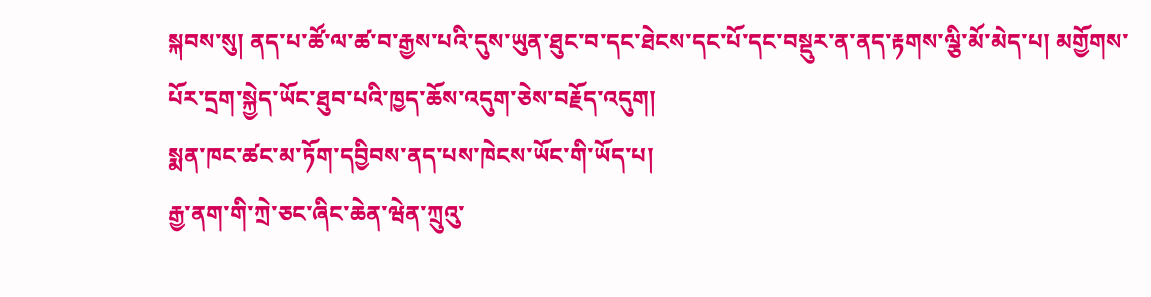སྐབས་སུ། ནད་པ་ཚོ་ལ་ཚ་བ་རྒྱས་པའི་དུས་ཡུན་ཐུང་བ་དང་ཐེངས་དང་པོ་དང་བསྡུར་ན་ནད་རྟགས་ལྕི་མོ་མེད་པ། མགྱོགས་པོར་དྲག་སྐྱེད་ཡོང་ཐུབ་པའི་ཁྱད་ཆོས་འདུག་ཅེས་བརྗོད་འདུག།
སྨན་ཁང་ཚང་མ་ཏོག་དབྱིབས་ནད་པས་ཁེངས་ཡོང་གི་ཡོད་པ།
རྒྱ་ནག་གི་ཀྲེ་ཅང་ཞིང་ཆེན་ཝེན་ཀྲུའུ་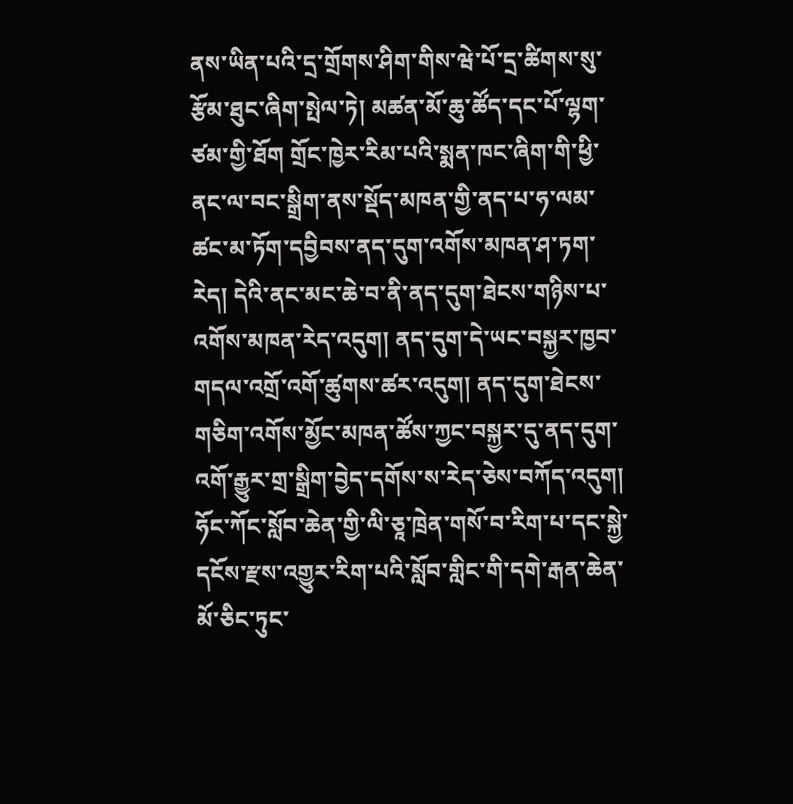ནས་ཡིན་པའི་དྲ་གྲོགས་ཤིག་གིས་ཝེ་པོ་དྲ་ཚིགས་སུ་རྩོམ་ཐུང་ཞིག་སྤེལ་ཏེ། མཚན་མོ་ཆུ་ཚོད་དང་པོ་ལྷག་ཙམ་གྱི་ཐོག གྲོང་ཁྱེར་རིམ་པའི་སྨན་ཁང་ཞིག་གི་ཕྱི་ནང་ལ་བང་སྒྲིག་ནས་སྡོད་མཁན་གྱི་ནད་པ་ཧ་ལམ་ཚང་མ་ཏོག་དབྱིབས་ནད་དུག་འགོས་མཁན་ཤ་ཏག་རེད། དེའི་ནང་མང་ཆེ་བ་ནི་ནད་དུག་ཐེངས་གཉིས་པ་འགོས་མཁན་རེད་འདུག། ནད་དུག་དེ་ཡང་བསྐྱར་ཁྱབ་གདལ་འགྲོ་འགོ་ཚུགས་ཚར་འདུག། ནད་དུག་ཐེངས་གཅིག་འགོས་མྱོང་མཁན་ཚོས་ཀྱང་བསྐྱར་དུ་ནད་དུག་འགོ་རྒྱུར་གྲ་སྒྲིག་བྱེད་དགོས་ས་རེད་ཅེས་བཀོད་འདུག།
ཧོང་ཀོང་སློབ་ཆེན་གྱི་ལི་ཅཱ་ཁྲེན་གསོ་བ་རིག་པ་དང་སྐྱེ་དངོས་རྫས་འགྱུར་རིག་པའི་སློབ་གླིང་གི་དགེ་རྒན་ཆེན་མོ་ཅིང་ཏུང་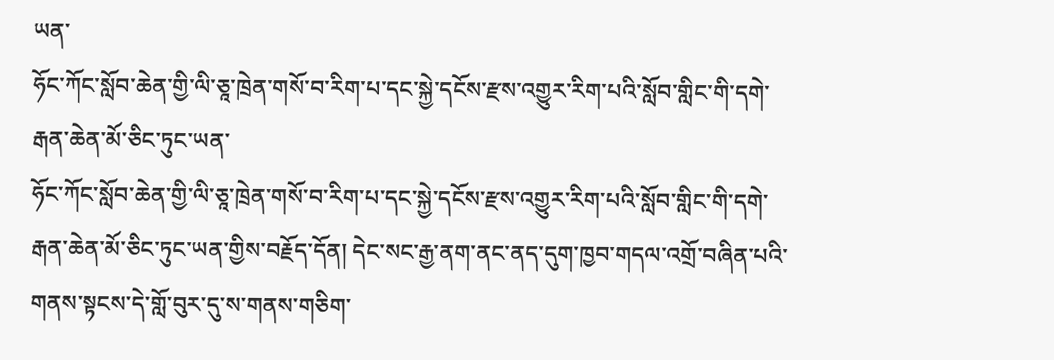ཡན་
ཧོང་ཀོང་སློབ་ཆེན་གྱི་ལི་ཅཱ་ཁྲེན་གསོ་བ་རིག་པ་དང་སྐྱེ་དངོས་རྫས་འགྱུར་རིག་པའི་སློབ་གླིང་གི་དགེ་རྒན་ཆེན་མོ་ཅིང་ཏུང་ཡན་
ཧོང་ཀོང་སློབ་ཆེན་གྱི་ལི་ཅཱ་ཁྲེན་གསོ་བ་རིག་པ་དང་སྐྱེ་དངོས་རྫས་འགྱུར་རིག་པའི་སློབ་གླིང་གི་དགེ་རྒན་ཆེན་མོ་ཅིང་ཏུང་ཡན་གྱིས་བརྗོད་དོན། དེང་སང་རྒྱ་ནག་ནང་ནད་དུག་ཁྱབ་གདལ་འགྲོ་བཞིན་པའི་གནས་སྟངས་དེ་གློ་བུར་དུ་ས་གནས་གཅིག་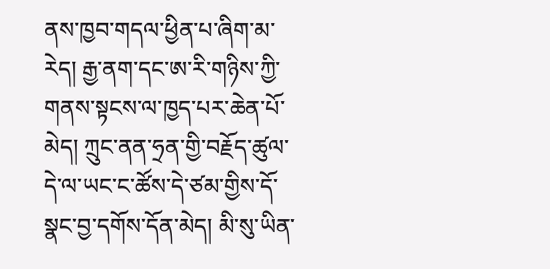ནས་ཁྱབ་གདལ་ཕྱིན་པ་ཞིག་མ་རེད། རྒྱ་ནག་དང་ཨ་རི་གཉིས་ཀྱི་གནས་སྟངས་ལ་ཁྱད་པར་ཆེན་པོ་མེད། ཀྲུང་ནན་ཧྲན་གྱི་བརྗོད་ཚུལ་དེ་ལ་ཡང་ང་ཚོས་དེ་ཙམ་གྱིས་དོ་སྣང་བྱ་དགོས་དོན་མེད། མི་སུ་ཡིན་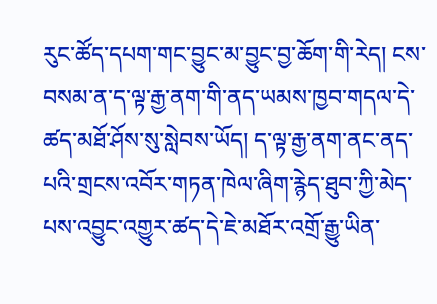རུང་ཚོད་དཔག་གང་བྱུང་མ་བྱུང་བྱ་ཆོག་གི་རེད། ངས་བསམ་ན་ད་ལྟ་རྒྱ་ནག་གི་ནད་ཡམས་ཁྱབ་གདལ་དེ་ཚད་མཐོ་ཤོས་སུ་སླེབས་ཡོད། ད་ལྟ་རྒྱ་ནག་ནང་ནད་པའི་གྲངས་འབོར་གཏན་ཁེལ་ཞིག་རྙེད་ཐུབ་ཀྱི་མེད་པས་འབྱུང་འགྱུར་ཚད་དེ་ཇེ་མཐོར་འགྲོ་རྒྱུ་ཡིན་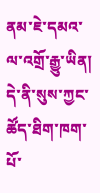ནམ་ཇེ་དམའ་ལ་འགྲོ་རྒྱུ་ཡིན། དེ་ནི་སུས་ཀྱང་ཚོད་ཐིག་ཁག་པོ་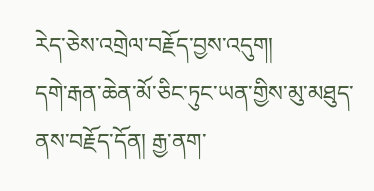རེད་ཅེས་འགྲེལ་བརྗོད་བྱས་འདུག།
དགེ་རྒན་ཆེན་མོ་ཅིང་ཏུང་ཡན་གྱིས་མུ་མཐུད་ནས་བརྗོད་དོན། རྒྱ་ནག་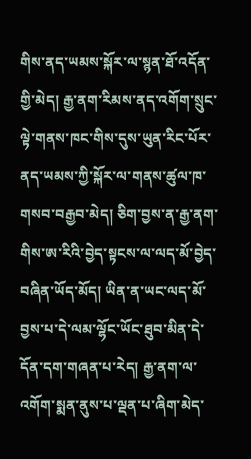གིས་ནད་ཡམས་སྐོར་ལ་སྙན་ཐོ་འདོན་གྱི་མེད། རྒྱ་ནག་རིམས་ནད་འགོག་སྲུང་ལྟེ་གནས་ཁང་གིས་དུས་ཡུན་རིང་པོར་ནད་ཡམས་ཀྱི་སྐོར་ལ་གནས་ཚུལ་ཁ་གསབ་བརྒྱབ་མེད། ཅིག་བྱས་ན་རྒྱ་ནག་གིས་ཨ་རིའི་བྱེད་སྟངས་ལ་ལད་མོ་བྱེད་བཞིན་ཡོད་མོད། ཡིན་ན་ཡང་ལད་མོ་བྱས་པ་དེ་ལམ་ལྷོང་ཡོང་ཐུབ་མིན་དེ་དོན་དག་གཞན་པ་རེད། རྒྱ་ནག་ལ་འགོག་སྨན་ནུས་པ་ལྡན་པ་ཞིག་མེད་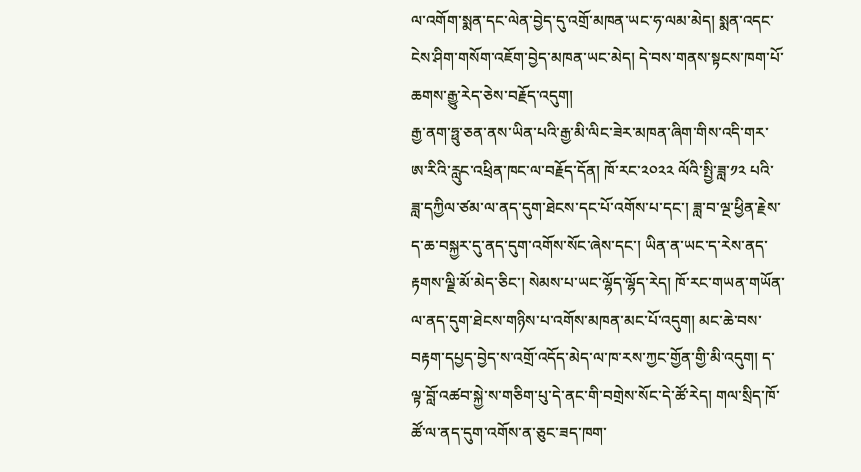ལ་འགོག་སྨན་དང་ལེན་བྱེད་དུ་འགྲོ་མཁན་ཡང་ཧ་ལམ་མེད། སྨན་འདང་ངེས་ཤིག་གསོག་འཇོག་བྱེད་མཁན་ཡང་མེད། དེ་བས་གནས་སྟངས་ཁག་པོ་ཆགས་རྒྱུ་རེད་ཅེས་བརྗོད་འདུག།
རྒྱ་ནག་ཧྥུ་ཅན་ནས་ཡིན་པའི་རྒྱ་མི་ལིང་ཟེར་མཁན་ཞིག་གིས་འདི་གར་ཨ་རིའི་རླུང་འཕྲིན་ཁང་ལ་བརྗོད་དོན། ཁོ་རང་༢༠༢༢ ལོའི་སྤྱི་ཟླ་༡༢ པའི་ཟླ་དཀྱིལ་ཙམ་ལ་ནད་དུག་ཐེངས་དང་པོ་འགོས་པ་དང་། ཟླ་བ་ལྔ་ཕྱིན་རྗེས་ད་ཆ་བསྐྱར་དུ་ནད་དུག་འགོས་སོང་ཞེས་དང་། ཡིན་ན་ཡང་ད་རེས་ནད་རྟགས་ལྗི་མོ་མེད་ཅིང་། སེམས་པ་ཡང་ལྷོད་ལྷོད་རེད། ཁོ་རང་གཡན་གཡོན་ལ་ནད་དུག་ཐེངས་གཉིས་པ་འགོས་མཁན་མང་པོ་འདུག། མང་ཆེ་བས་བརྟག་དཔྱད་བྱེད་ས་འགྲོ་འདོད་མེད་ལ་ཁ་རས་ཀྱང་གྱོན་གྱི་མི་འདུག། ད་ལྟ་བློ་འཚབ་སྐྱེ་ས་གཅིག་པུ་དེ་ནང་གི་བགྲེས་སོང་དེ་ཚོ་རེད། གལ་སྲིད་ཁོ་ཚོ་ལ་ནད་དུག་འགོས་ན་ཅུང་ཟད་ཁག་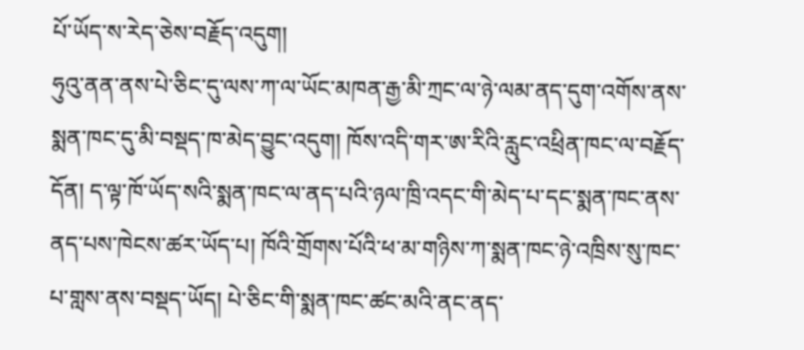པོ་ཡོད་ས་རེད་ཅེས་བརྗོད་འདུག།
ཧུའུ་ནན་ནས་པེ་ཅིང་དུ་ལས་ཀ་ལ་ཡོང་མཁན་རྒྱ་མི་ཀྲང་ལ་ཉེ་ལམ་ནད་དུག་འགོས་ནས་སྨན་ཁང་དུ་མི་བསྡད་ཁ་མེད་བྱུང་འདུག། ཁོས་འདི་གར་ཨ་རིའི་རླུང་འཕྲིན་ཁང་ལ་བརྗོད་དོན། ད་ལྟ་ཁོ་ཡོད་སའི་སྨན་ཁང་ལ་ནད་པའི་ཉལ་ཁྲི་འདང་གི་མེད་པ་དང་སྨན་ཁང་ནས་ནད་པས་ཁེངས་ཚར་ཡོད་པ། ཁོའི་གྲོགས་པོའི་ཕ་མ་གཉིས་ཀ་སྨན་ཁང་ཉེ་འཁྲིས་སུ་ཁང་པ་གླས་ནས་བསྡད་ཡོད། པེ་ཅིང་གི་སྨན་ཁང་ཚང་མའི་ནང་ནད་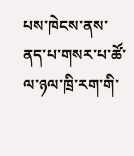པས་ཁེངས་ནས་ནད་པ་གསར་པ་ཚོ་ལ་ཉལ་ཁྲི་རག་གི་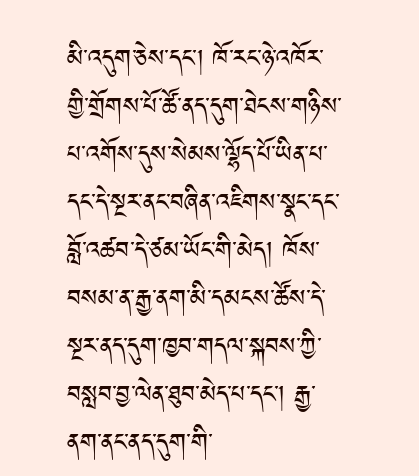མི་འདུག་ཅེས་དང་། ཁོ་རང་ཉེ་འཁོར་གྱི་གྲོགས་པོ་ཚོ་ནད་དུག་ཐེངས་གཉིས་པ་འགོས་དུས་སེམས་ལྷོད་པོ་ཡིན་པ་དང་དེ་སྔར་ནང་བཞིན་འཇིགས་སྣང་དང་བློ་འཚབ་དེ་ཙམ་ཡོང་གི་མེད། ཁོས་བསམ་ན་རྒྱ་ནག་མི་དམངས་ཚོས་དེ་སྔར་ནད་དུག་ཁྱབ་གདལ་སྐབས་ཀྱི་བསླབ་བྱ་ལེན་ཐུབ་མེད་པ་དང་། རྒྱ་ནག་ནང་ནད་དུག་གི་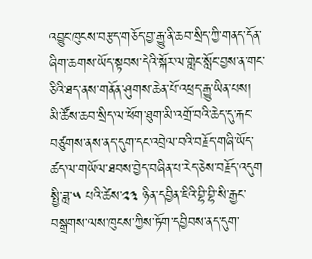འབྱུང་ཁུངས་བརྩད་གཅོད་བྱ་རྒྱུ་ནི་ཆབ་སྲིད་ཀྱི་གནད་དོན་ཞིག་ཆགས་ཡོད་སྟབས་དེའི་སྐོར་ལ་གླེང་སློང་བྱས་ན་གང་ཅིའི་ཐད་ནས་གནོན་ཤུགས་ཆེན་པོ་འཕྲད་རྒྱུ་ཡིན་པས། མི་ཚོས་ཆབ་སྲིད་ལ་ཕོག་ཐུག་མི་འགྲོ་བའི་ཆེད་དུ་རྐང་བཙུགས་ནས་ནད་དུག་དང་འབྲེལ་བའི་བརྗོད་གཞི་ཡོད་ཚད་ལ་གཡོལ་ཐབས་བྱེད་བཞིན་པ་རེད་ཅེས་བརྗོད་འདུག
སྤྱི་ཟླ་༥ པའི་ཚེས་༢༣ ཉིན་དབྱིན་ཇིའི་བྷི་བྷི་སི་རྒྱང་བསྒྲགས་ལས་ཁུངས་ཀྱིས་ཏོག་དབྱིབས་ནད་དུག་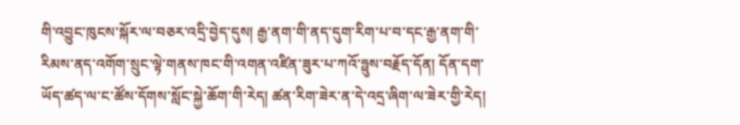གི་འབྱུང་ཁུངས་སྐོར་ལ་བཅར་འདྲི་བྱེད་དུས། རྒྱ་ནག་གི་ནད་དུག་རིག་པ་བ་དང་རྒྱ་ནག་གི་རིམས་ནད་འགོག་སྲུང་ལྟེ་གནས་ཁང་གི་འགན་འཛིན་ཟུར་པ་ཀའོ་ཧྥུས་བརྗོད་དོན། དོན་དག་ཡོད་ཚད་ལ་ང་ཚོས་དོགས་སློང་སྐྱེ་ཆོག་གི་རེད། ཚན་རིག་ཟེར་ན་དེ་འདྲ་ཞིག་ལ་ཟེར་གྱི་རེད།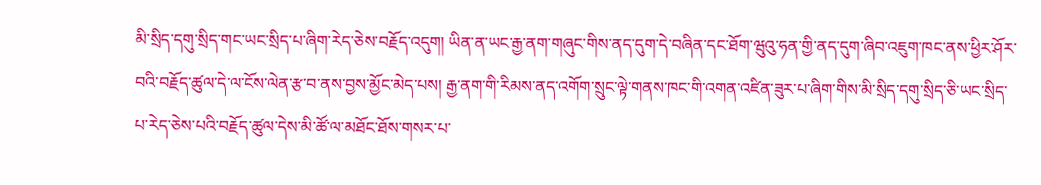མི་སྲིད་དགུ་སྲིད་གང་ཡང་སྲིད་པ་ཞིག་རེད་ཅེས་བརྗོད་འདུག། ཡིན་ན་ཡང་རྒྱ་ནག་གཞུང་གིས་ནད་དུག་དེ་བཞིན་དང་ཐོག་ཝུའུ་ཧན་གྱི་ནད་དུག་ཞིབ་འཇུག་ཁང་ནས་ཕྱིར་ཤོར་བའི་བརྗོད་ཚུལ་དེ་ལ་ངོས་ལེན་རྩ་བ་ནས་བྱས་མྱོང་མེད་པས། རྒྱ་ནག་གི་རིམས་ནད་འགོག་སྲུང་ལྟེ་གནས་ཁང་གི་འགན་འཛིན་ཟུར་པ་ཞིག་གིས་མི་སྲིད་དགུ་སྲིད་ཅི་ཡང་སྲིད་པ་རེད་ཅེས་པའི་བརྗོད་ཚུལ་དེས་མི་ཚོ་ལ་མཐོང་ཐོས་གསར་པ་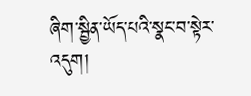ཞིག་སྦྱིན་ཡོད་པའི་སྣང་བ་སྟེར་འདུག།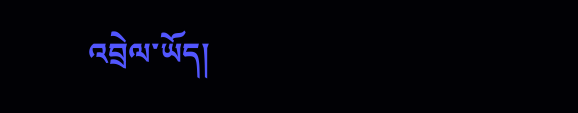འབྲེལ་ཡོད།